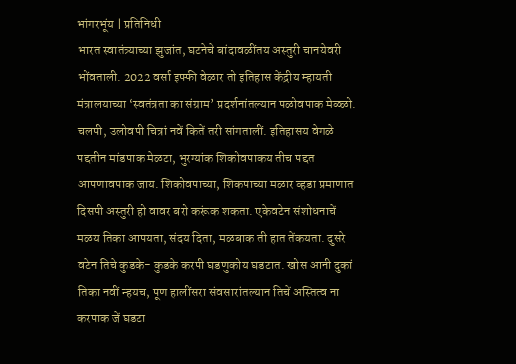भांगरभूंय | प्रतिनिधी
भारत स्वातंत्र्याच्या झुजांत, घटनेचे बांदावळींतय अस्तुरी चानयेवरी भोंवताली. 2022 वर्सा इफ्फी वेळार तो इतिहास केंद्रीय म्हायती मंत्रालयाच्या ‘स्वतंत्रता का संग्राम’ प्रदर्शनांतल्यान पळोवपाक मेळ्ळो. चलपी, उलोवपी चित्रां नवें कितें तरी सांगतालीं. इतिहासय वेगळे पद्दतीन मांडपाक मेळटा, भुरग्यांक शिकोवपाकय तीच पद्दत आपणावपाक जाय. शिकोवपाच्या, शिकपाच्या मळार व्हडा प्रमाणात दिसपी अस्तुरी हो वावर बरो करूंक शकता. एकेवटेन संशोधनाचें मळय तिका आपयता, संदय दिता, मळबाक ती हात तेंकयता. दुसरे वटेन तिचे कुडके- कुडके करपी घडणुकोय घडटात. खोस आनी दुकां तिका नवीं न्हयच, पूण हालींसरा संवसारांतल्यान तिचें अस्तित्व ना करपाक जें घडटा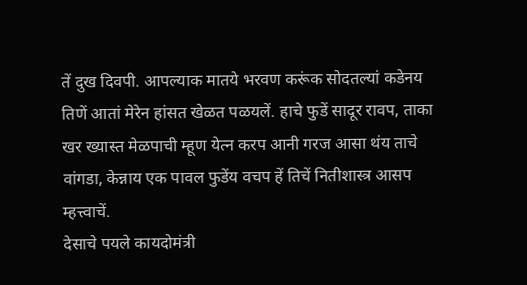तें दुख दिवपी. आपल्याक मातये भरवण करूंक सोदतल्यां कडेनय तिणें आतां मेरेन हांसत खेळत पळयलें. हाचे फुडें सादूर रावप, ताका खर ख्यास्त मेळपाची म्हूण येत्न करप आनी गरज आसा थंय ताचे वांगडा, केन्नाय एक पावल फुडेंय वचप हें तिचें नितीशास्त्र आसप म्हत्त्वाचें.
देसाचे पयले कायदोमंत्री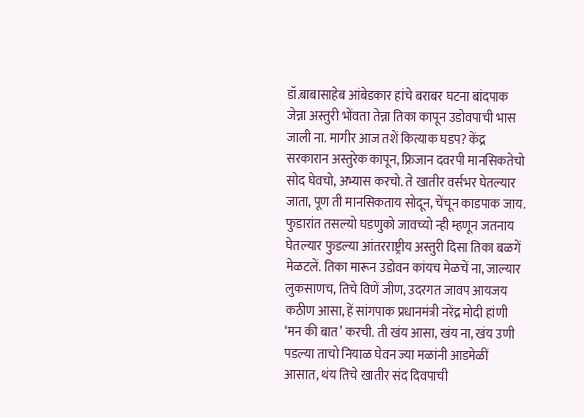डॉ.बाबासाहेब आंबेडकार हांचे बराबर घटना बांदपाक जेन्ना अस्तुरी भोंवता तेन्ना तिका कापून उडोवपाची भास जाली ना. मागीर आज तशें कित्याक घडप? केंद्र सरकारान अस्तुरेक कापून, फ्रिजान दवरपी मानसिकतेचो सोद घेवचो, अभ्यास करचो. ते खातीर वर्सभर घेतल्यार जाता, पूण ती मानसिकताय सोदून, चेंचून काडपाक जाय. फुडारांत तसल्यो घडणुको जावच्यो न्ही म्हणून जतनाय घेतल्यार फुडल्या आंतरराष्ट्रीय अस्तुरी दिसा तिका बळगें मेळटलें. तिका मारून उडोवन कांयच मेळचें ना, जाल्यार लुकसाणच, तिचे विणें जीण, उदरगत जावप आयजय कठीण आसा, हें सांगपाक प्रधानमंत्री नरेंद्र मोदी हांणी ‘मन की बात’ करची. ती खंय आसा, खंय ना, खंय उणी पडल्या ताचो नियाळ घेवन ज्या मळांनी आडमेळीं आसात, थंय तिचे खातीर संद दिवपाची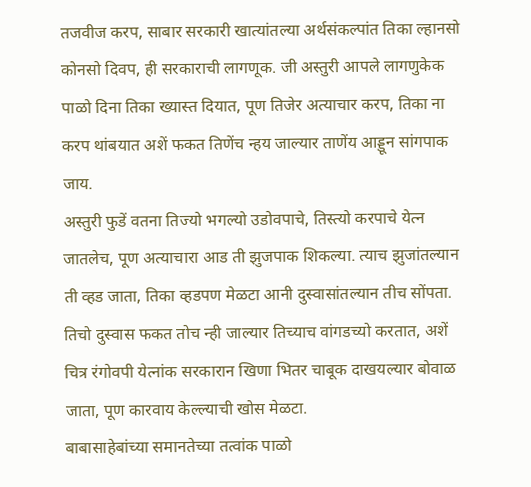तजवीज करप, साबार सरकारी खात्यांतल्या अर्थसंकल्पांत तिका ल्हानसो कोनसो दिवप, ही सरकाराची लागणूक. जी अस्तुरी आपले लागणुकेक पाळो दिना तिका ख्यास्त दियात, पूण तिजेर अत्याचार करप, तिका ना करप थांबयात अशें फकत तिणेंच न्हय जाल्यार ताणेंय आड्डून सांगपाक जाय.
अस्तुरी फुडें वतना तिज्यो भगल्यो उडोवपाचे, तिस्त्यो करपाचे येत्न जातलेच, पूण अत्याचारा आड ती झुजपाक शिकल्या. त्याच झुजांतल्यान ती व्हड जाता, तिका व्हडपण मेळटा आनी दुस्वासांतल्यान तीच सोंपता. तिचो दुस्वास फकत तोच न्ही जाल्यार तिच्याच वांगडच्यो करतात, अशें चित्र रंगोवपी येत्नांक सरकारान खिणा भितर चाबूक दाखयल्यार बोवाळ जाता, पूण कारवाय केल्ल्याची खोस मेळटा.
बाबासाहेबांच्या समानतेच्या तत्वांक पाळो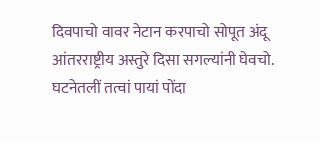दिवपाचो वावर नेटान करपाचो सोपूत अंदू आंतरराष्ट्रीय अस्तुरे दिसा सगल्यांनी घेवचो. घटनेतलीं तत्वां पायां पोंदा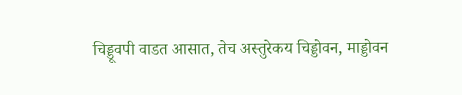चिड्डूवपी वाडत आसात, तेच अस्तुरेकय चिड्डोवन, माड्डोवन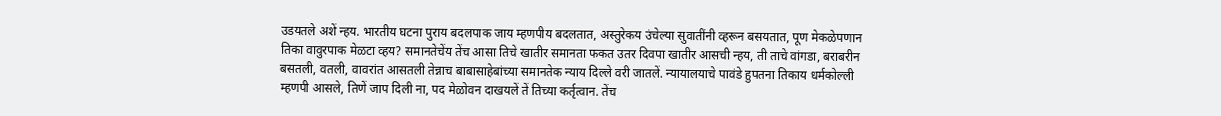उडयतले अशें न्हय. भारतीय घटना पुराय बदलपाक जाय म्हणपीय बदलतात, अस्तुरेकय उंचेल्या सुवातींनी व्हरून बसयतात, पूण मेकळेपणान तिका वावुरपाक मेळटा व्हय? समानतेचेंय तेंच आसा तिचे खातीर समानता फकत उतर दिवपा खातीर आसची न्हय, ती ताचे वांगडा, बराबरीन बसतली, वतली, वावरांत आसतली तेन्नाच बाबासाहेबांच्या समानतेक न्याय दिल्ले वरी जातलें. न्यायालयाचे पावंडे हुपतना तिकाय धर्मकोल्ली म्हणपी आसले, तिणें जाप दिली ना, पद मेळोवन दाखयलें तें तिच्या कर्तृत्वान. तेंच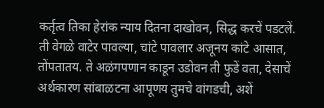कर्तृत्व तिका हेरांक न्याय दितना दाखोवन, सिद्ध करचें पडटलें.
ती वेगळे वाटेर पावल्या, चांटे पावलार अजूनय कांटे आसात, तोंपतातय. ते अळंगपणान काडून उडोवन ती फुडें वता, देसाचें अर्थकारण सांबाळटना आपूणय तुमचे वांगडची, अशें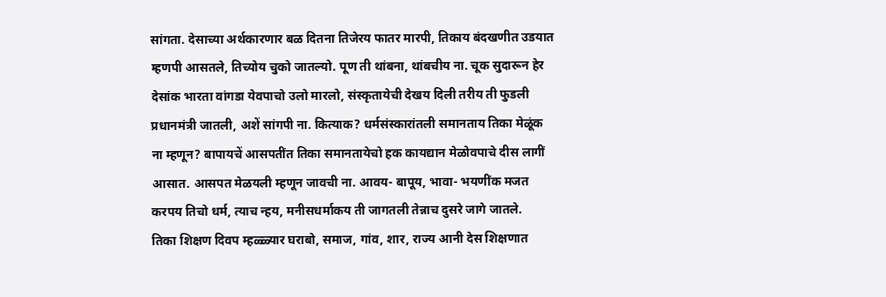सांगता. देसाच्या अर्थकारणार बळ दितना तिजेरय फातर मारपी, तिकाय बंदखणीत उडयात म्हणपी आसतले, तिच्योय चुको जातल्यो. पूण ती थांबना, थांबचीय ना. चूक सुदारून हेर देसांक भारता वांगडा येवपाचो उलो मारलो, संस्कृतायेची देखय दिली तरीय ती फुडली प्रधानमंत्री जातली, अशें सांगपी ना. कित्याक? धर्मसंस्कारांतली समानताय तिका मेळूंक ना म्हणून? बापायचें आसपतींत तिका समानतायेचो हक कायद्यान मेळोवपाचे दीस लागीं आसात. आसपत मेळयली म्हणून जावची ना. आवय- बापूय, भावा- भयणींक मजत करपय तिचो धर्म, त्याच न्हय, मनीसधर्माकय ती जागतली तेन्नाच दुसरे जागे जातले.
तिका शिक्षण दिवप म्हळ्ळ्यार घराबो, समाज, गांव, शार, राज्य आनी देस शिक्षणात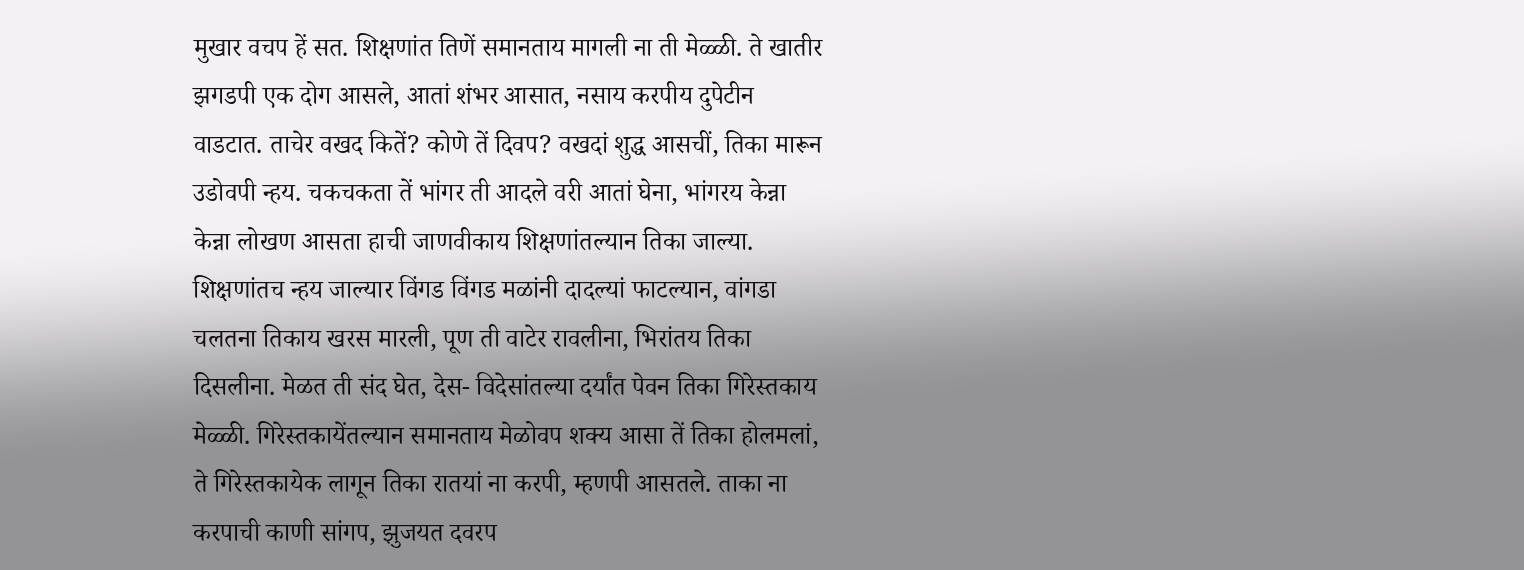मुखार वचप हें सत. शिक्षणांत तिणें समानताय मागली ना ती मेळ्ळी. ते खातीर झगडपी एक दोग आसले, आतां शंभर आसात, नसाय करपीय दुपेटीन वाडटात. ताचेर वखद कितें? कोणे तें दिवप? वखदां शुद्ध आसचीं, तिका मारून उडोवपी न्हय. चकचकता तें भांगर ती आदले वरी आतां घेना, भांगरय केन्ना केन्ना लोखण आसता हाची जाणवीकाय शिक्षणांतल्यान तिका जाल्या.
शिक्षणांतच न्हय जाल्यार विंगड विंगड मळांनी दादल्यां फाटल्यान, वांगडा चलतना तिकाय खरस मारली, पूण ती वाटेर रावलीना, भिरांतय तिका दिसलीना. मेळत ती संद घेत, देस- विदेसांतल्या दर्यांत पेवन तिका गिरेस्तकाय मेळ्ळी. गिरेस्तकायेंतल्यान समानताय मेळोवप शक्य आसा तें तिका होलमलां, ते गिरेस्तकायेक लागून तिका रातयां ना करपी, म्हणपी आसतले. ताका ना करपाची काणी सांगप, झुजयत दवरप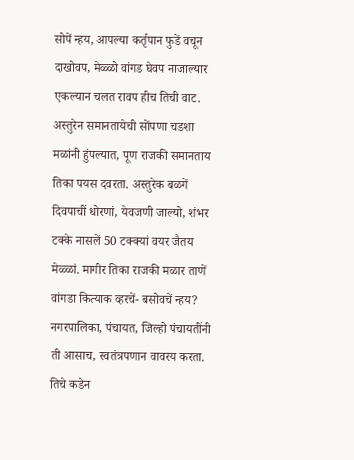सोपें न्हय, आपल्या कर्तृपान फुडें वचून दाखोवप, मेळ्ळो वांगड घेवप नाजाल्यार एकल्यान चलत रावप हीच तिची वाट.
अस्तुरेन समानतायेची सोंपणा चडशा मळांनी हुंपल्यात, पूण राजकी समानताय तिका पयस दवरता. अस्तुरेक बळगें दिवपाचीं धोरणां, येवजणी जाल्यो, शंभर टक्के नासलें 50 टक्क्यां वयर जैतय मेळ्ळां. मागीर तिका राजकी मळार ताणें वांगडा कित्याक व्हरचें- बसोवचें न्हय? नगरपालिका, पंचायत, जिल्हो पंचायतींनी ती आसाच, स्वतंत्रपणान वावरय करता. तिचे कडेन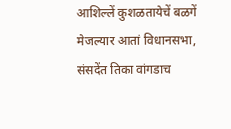आशिल्लें कुशळतायेचें बळगें मेजल्यार आतां विधानसभा, संसदेंत तिका वांगडाच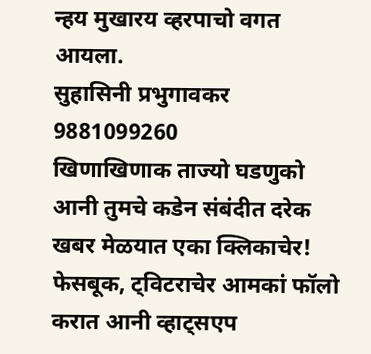न्हय मुखारय व्हरपाचो वगत आयला.
सुहासिनी प्रभुगावकर
9881099260
खिणाखिणाक ताज्यो घडणुको आनी तुमचे कडेन संबंदीत दरेक खबर मेळयात एका क्लिकाचेर! फेसबूक, ट्विटराचेर आमकां फॉलो करात आनी व्हाट्सएप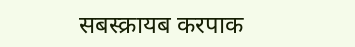सबस्क्रायब करपाक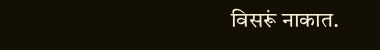विसरूं नाकात.